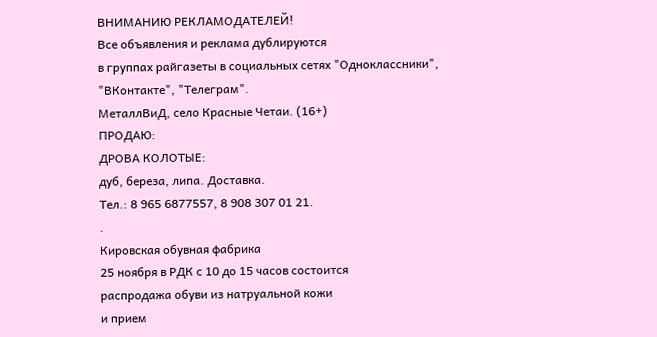ВНИМАНИЮ РЕКЛАМОДАТЕЛЕЙ!
Все объявления и реклама дублируются
в группах райгазеты в социальных сетях "Одноклассники", "ВКонтакте", "Телеграм".
МеталлВиД, село Красные Четаи. (16+)
ПРОДАЮ:
ДРОВА КОЛОТЫЕ:
дуб, береза, липа. Доставка.
Тел.: 8 965 6877557, 8 908 307 01 21.
.
Кировская обувная фабрика
25 ноября в РДК с 10 до 15 часов состоится
распродажа обуви из натруальной кожи
и прием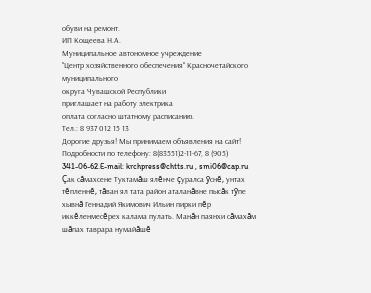обуви на ремонт.
ИП Кощеева Н.А.
Муниципальное автономное учреждение
"Центр хозяйственного обеспечения" Красночетайского муниципального
округа Чувашской Республики
приглашает на работу электрика
оплата согласно штатному расписанию.
Тел.: 8 937 012 15 13
Дорогие друзья! Мы принимаем объявления на сайт!
Подробности по телефону: 8(83551)2-11-67, 8 (905) 341-06-62.E-mail: krchpress@chtts.ru , smi06@cap.ru
Çак сăмахсене Туктамăш ялĕнче çуралса ỹснĕ, унтах тĕпленнĕ, тăван ял тата район аталанăвне пысăк тỹпе хывнă Геннадий Якимович Ильин пирки пĕр иккĕленмесĕрех калама пулать. Манăн паянхи сăмахăм шăпах таврара нумайăшĕ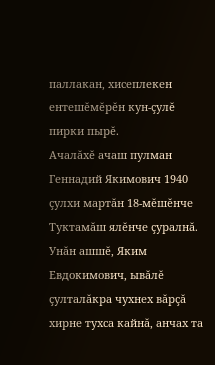паллакан, хисеплекен ентешĕмĕрĕн кун-çулĕ пирки пырĕ.
Ачалăхĕ ачаш пулман
Геннадий Якимович 1940 çулхи мартăн 18-мĕшĕнче Туктамăш ялĕнче çуралнă. Унăн ашшĕ, Яким Евдокимович, ывăлĕ çулталăкра чухнех вăрçă хирне тухса кайнă, анчах та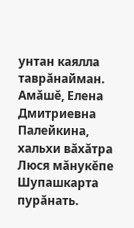унтан каялла таврăнайман. Амăшĕ, Елена Дмитриевна Палейкина, хальхи вăхăтра Люся мăнукĕпе Шупашкарта пурăнать.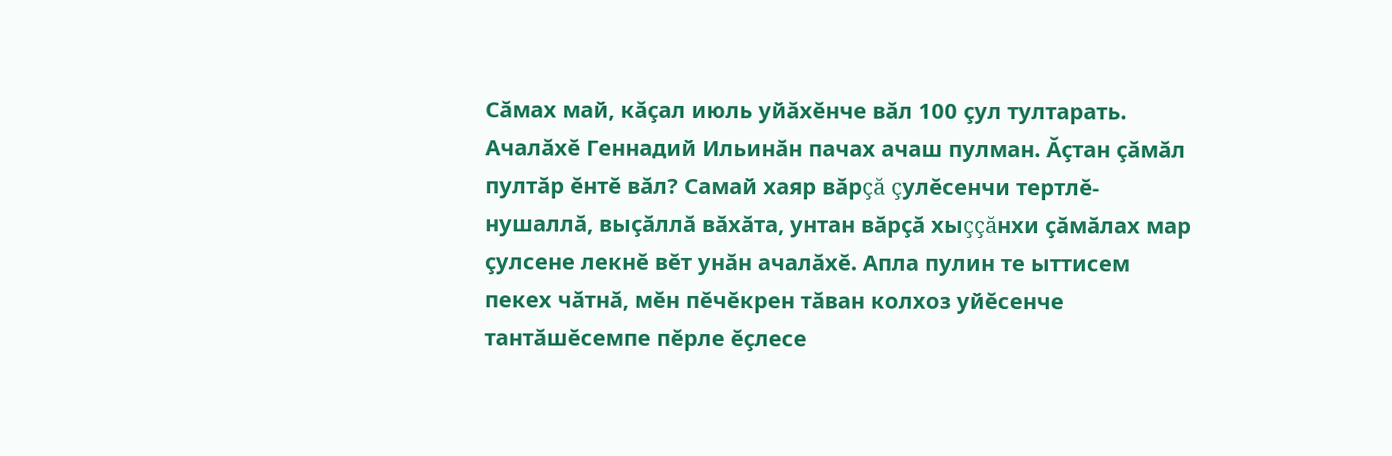Сăмах май, кăçал июль уйăхĕнче вăл 100 çул тултарать.
Ачалăхĕ Геннадий Ильинăн пачах ачаш пулман. Ăçтан çăмăл пултăр ĕнтĕ вăл? Самай хаяр вăрçă çулĕсенчи тертлĕ-нушаллă, выçăллă вăхăта, унтан вăрçă хыççăнхи çăмăлах мар çулсене лекнĕ вĕт унăн ачалăхĕ. Апла пулин те ыттисем пекех чăтнă, мĕн пĕчĕкрен тăван колхоз уйĕсенче тантăшĕсемпе пĕрле ĕçлесе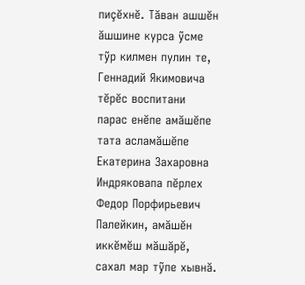пиçĕхнĕ. Тăван ашшĕн ăшшине курса ỹсме тỹр килмен пулин те, Геннадий Якимовича тĕрĕс воспитани парас енĕпе амăшĕпе тата асламăшĕпе Екатерина Захаровна Индряковапа пĕрлех Федор Порфирьевич Палейкин, амăшĕн иккĕмĕш мăшăрĕ, сахал мар тỹпе хывнă.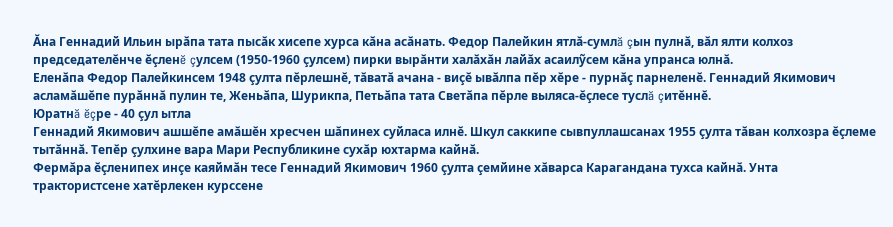Ăна Геннадий Ильин ырăпа тата пысăк хисепе хурса кăна асăнать. Федор Палейкин ятлă-сумлă çын пулнă, вăл ялти колхоз председателĕнче ĕçленĕ çулсем (1950-1960 çулсем) пирки вырăнти халăхăн лайăх асаилỹсем кăна упранса юлнă.
Еленăпа Федор Палейкинсем 1948 çулта пĕрлешнĕ, тăватă ачана - виçĕ ывăлпа пĕр хĕре - пурнăç парнеленĕ. Геннадий Якимович асламăшĕпе пурăннă пулин те, Женьăпа, Шурикпа, Петьăпа тата Светăпа пĕрле выляса-ĕçлесе туслă çитĕннĕ.
Юратнă ĕçре - 40 çул ытла
Геннадий Якимович ашшĕпе амăшĕн хресчен шăпинех суйласа илнĕ. Шкул саккипе сывпуллашсанах 1955 çулта тăван колхозра ĕçлеме тытăннă. Тепĕр çулхине вара Мари Республикине сухăр юхтарма кайнă.
Фермăра ĕçленипех инçе каяймăн тесе Геннадий Якимович 1960 çулта çемйине хăварса Карагандана тухса кайнă. Унта трактористсене хатĕрлекен курссене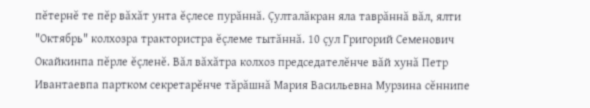пĕтернĕ те пĕр вăхăт унта ĕçлесе пурăннă. Çулталăкран яла таврăннă вăл, ялти "Октябрь" колхозра трактористра ĕçлеме тытăннă. 10 çул Григорий Семенович Окайкинпа пĕрле ĕçленĕ. Вăл вăхăтра колхоз председателĕнче вăй хунă Петр Ивантаевпа партком секретарĕнче тăрăшнă Мария Васильевна Мурзина сĕннипе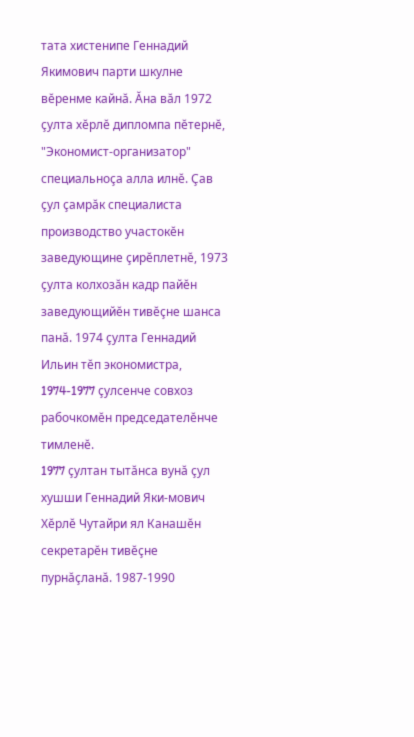тата хистенипе Геннадий Якимович парти шкулне вĕренме кайнă. Ăна вăл 1972 çулта хĕрлĕ дипломпа пĕтернĕ, "Экономист-организатор" специальноçа алла илнĕ. Çав çул çамрăк специалиста производство участокĕн заведующине çирĕплетнĕ, 1973 çулта колхозăн кадр пайĕн заведующийĕн тивĕçне шанса панă. 1974 çулта Геннадий Ильин тĕп экономистра, 1974-1977 çулсенче совхоз рабочкомĕн председателĕнче тимленĕ.
1977 çултан тытăнса вунă çул хушши Геннадий Яки-мович Хĕрлĕ Чутайри ял Канашĕн секретарĕн тивĕçне пурнăçланă. 1987-1990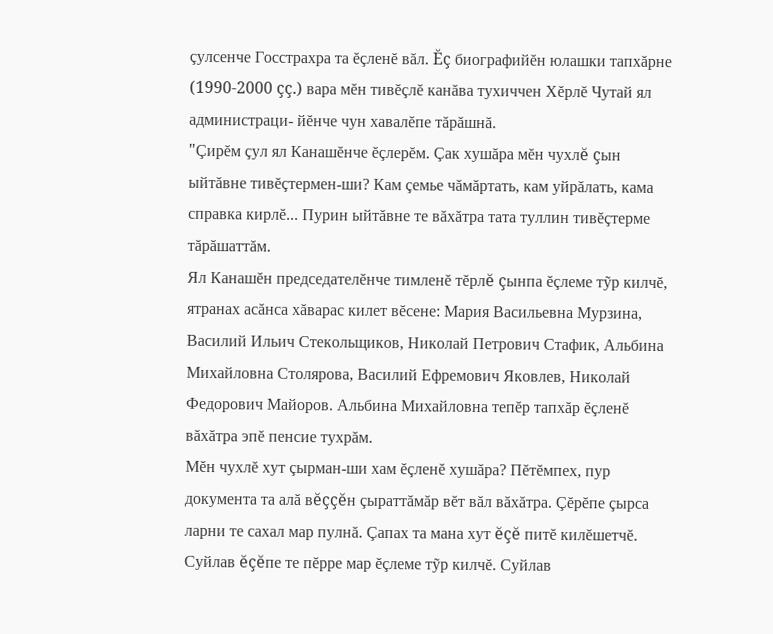çулсенче Госстрахра та ĕçленĕ вăл. Ĕç биографийĕн юлашки тапхăрне (1990-2000 çç.) вара мĕн тивĕçлĕ канăва тухиччен Хĕрлĕ Чутай ял администраци- йĕнче чун хавалĕпе тăрăшнă.
"Çирĕм çул ял Канашĕнче ĕçлерĕм. Çак хушăра мĕн чухлĕ çын ыйтăвне тивĕçтермен-ши? Кам çемье чăмăртать, кам уйрăлать, кама справка кирлĕ... Пурин ыйтăвне те вăхăтра тата туллин тивĕçтерме тăрăшаттăм.
Ял Канашĕн председателĕнче тимленĕ тĕрлĕ çынпа ĕçлеме тỹр килчĕ, ятранах асăнса хăварас килет вĕсене: Мария Васильевна Мурзина, Василий Ильич Стекольщиков, Николай Петрович Стафик, Альбина Михайловна Столярова, Василий Ефремович Яковлев, Николай Федорович Майоров. Альбина Михайловна тепĕр тапхăр ĕçленĕ вăхăтра эпĕ пенсие тухрăм.
Мĕн чухлĕ хут çырман-ши хам ĕçленĕ хушăра? Пĕтĕмпех, пур документа та алă вĕççĕн çыраттăмăр вĕт вăл вăхăтра. Çĕрĕпе çырса ларни те сахал мар пулнă. Çапах та мана хут ĕçĕ питĕ килĕшетчĕ.
Суйлав ĕçĕпе те пĕрре мар ĕçлеме тỹр килчĕ. Суйлав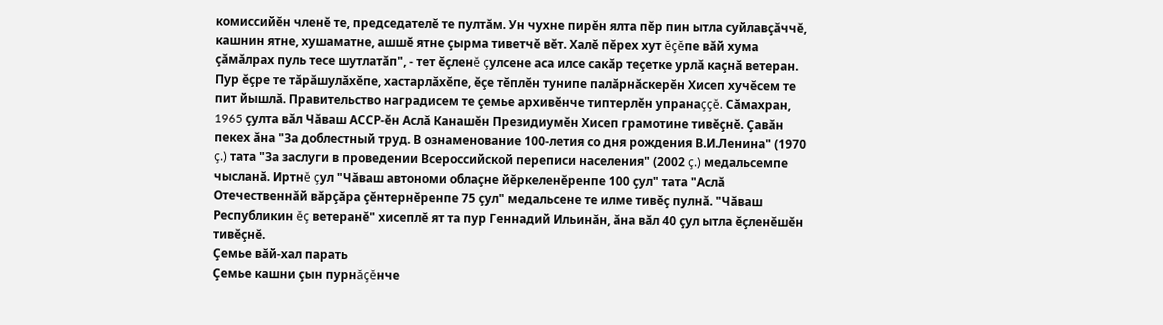комиссийĕн членĕ те, председателĕ те пултăм. Ун чухне пирĕн ялта пĕр пин ытла суйлавçăччĕ, кашнин ятне, хушаматне, ашшĕ ятне çырма тиветчĕ вĕт. Халĕ пĕрех хут ĕçĕпе вăй хума çăмăлрах пуль тесе шутлатăп", - тет ĕçленĕ çулсене аса илсе сакăр теçетке урлă каçнă ветеран.
Пур ĕçре те тăрăшулăхĕпе, хастарлăхĕпе, ĕçе тĕплĕн тунипе палăрнăскерĕн Хисеп хучĕсем те пит йышлă. Правительство наградисем те çемье архивĕнче типтерлĕн упранаççĕ. Сăмахран, 1965 çулта вăл Чăваш АССР-ĕн Аслă Канашĕн Президиумĕн Хисеп грамотине тивĕçнĕ. Çавăн пекех ăна "За доблестный труд. В ознаменование 100-летия со дня рождения В.И.Ленина" (1970 ç.) тата "За заслуги в проведении Всероссийской переписи населения" (2002 ç.) медальсемпе чысланă. Иртнĕ çул "Чăваш автономи облаçне йĕркеленĕренпе 100 çул" тата "Аслă Отечественнăй вăрçăра çĕнтернĕренпе 75 çул" медальсене те илме тивĕç пулнă. "Чăваш Республикин ĕç ветеранĕ" хисеплĕ ят та пур Геннадий Ильинăн, ăна вăл 40 çул ытла ĕçленĕшĕн тивĕçнĕ.
Çемье вăй-хал парать
Çемье кашни çын пурнăçĕнче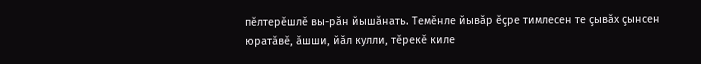пĕлтерĕшлĕ вы-рăн йышăнать. Темĕнле йывăр ĕçре тимлесен те çывăх çынсен юратăвĕ, ăшши, йăл кулли, тĕрекĕ киле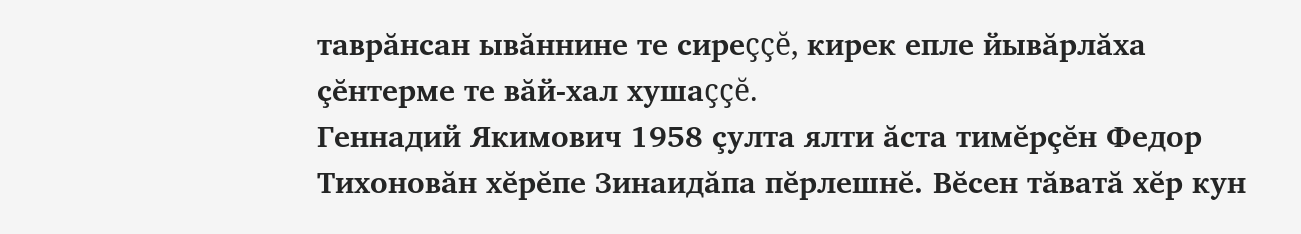таврăнсан ывăннине те сиреççĕ, кирек епле йывăрлăха çĕнтерме те вăй-хал хушаççĕ.
Геннадий Якимович 1958 çулта ялти ăста тимĕрçĕн Федор Тихоновăн хĕрĕпе Зинаидăпа пĕрлешнĕ. Вĕсен тăватă хĕр кун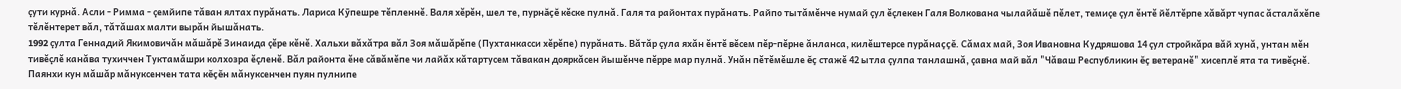çути курнă. Асли - Римма - çемйипе тăван ялтах пурăнать. Лариса Кỹпешре тĕпленнĕ. Валя хĕрĕн, шел те, пурнăçĕ кĕске пулнă. Галя та районтах пурăнать. Райпо тытăмĕнче нумай çул ĕçлекен Галя Волкована чылайăшĕ пĕлет, темиçе çул ĕнтĕ йĕлтĕрпе хăвăрт чупас ăсталăхĕпе тĕлĕнтерет вăл, тăтăшах малти вырăн йышăнать.
1992 çулта Геннадий Якимовичăн мăшăрĕ Зинаида çĕре кĕнĕ. Хальхи вăхăтра вăл Зоя мăшăрĕпе (Пухтанкасси хĕрĕпе) пурăнать. Вăтăр çула яхăн ĕнтĕ вĕсем пĕр-пĕрне ăнланса, килĕштерсе пурăнаççĕ. Сăмах май, Зоя Ивановна Кудряшова 14 çул стройкăра вăй хунă, унтан мĕн тивĕçлĕ канăва тухиччен Туктамăшри колхозра ĕçленĕ. Вăл районта ĕне сăвăмĕпе чи лайăх кăтартусем тăвакан дояркăсен йышĕнче пĕрре мар пулнă. Унăн пĕтĕмĕшле ĕç стажĕ 42 ытла çулпа танлашнă, çавна май вăл "Чăваш Республикин ĕç ветеранĕ" хисеплĕ ята та тивĕçнĕ. Паянхи кун мăшăр мăнуксенчен тата кĕçĕн мăнуксенчен пуян пулнипе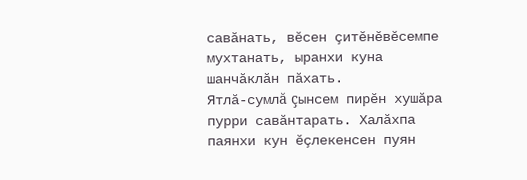савăнать, вĕсен çитĕнĕвĕсемпе мухтанать, ыранхи куна шанчăклăн пăхать.
Ятлă-сумлă çынсем пирĕн хушăра пурри савăнтарать. Халăхпа паянхи кун ĕçлекенсен пуян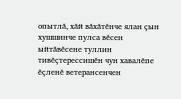опытлă, хăй вăхăтĕнче ялан çын хушшинче пулса вĕсен ыйтăвĕсене туллин тивĕçтерессишĕн чун хавалĕпе ĕçленĕ ветерансенчен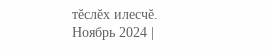тĕслĕх илесчĕ.
Ноябрь 2024 |